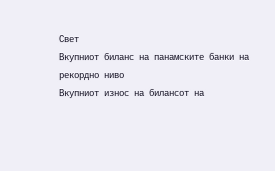Свет
Вкупниот биланс на панамските банки на рекордно ниво
Вкупниот износ на билансот на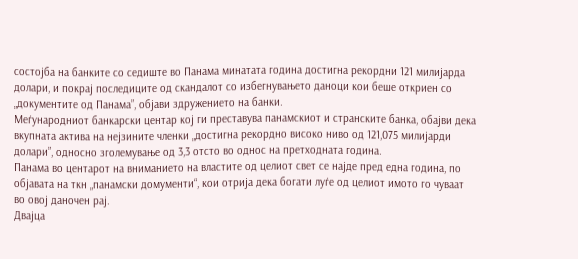состојба на банките со седиште во Панама минатата година достигна рекордни 121 милијарда долари, и покрај последиците од скандалот со избегнувањето даноци кои беше откриен со „документите од Панама”, објави здружението на банки.
Meѓународниот банкарски центар кој ги преставува панамскиот и странските банка, обајви дека вкупната актива на нејзините членки „достигна рекордно високо ниво од 121,075 милијарди долари”, односно зголемување од 3,3 отсто во однос на претходната година.
Панама во центарот на вниманието на властите од целиот свет се најде пред една година, по објавата на ткн „панамски домументи“, кои отрија дека богати луѓе од целиот имото го чуваат во овој даночен рај.
Двајца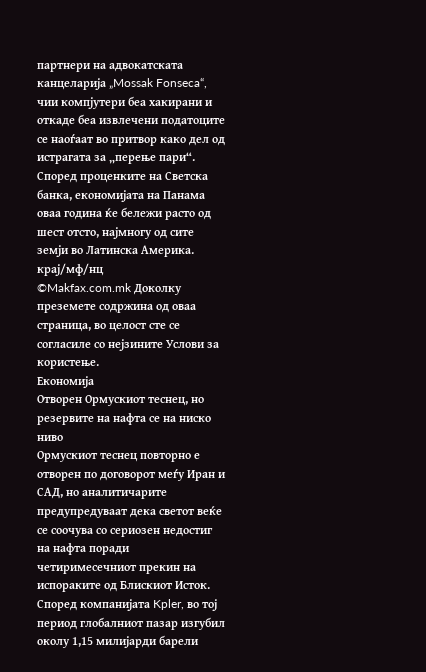партнери на адвокатската канцеларија „Mossak Fonseca“, чии компјутери беа хакирани и откаде беа извлечени податоците се наоѓаат во притвор како дел од истрагата за „перење пари“.
Според проценките на Светска банка, економијата на Панама оваа година ќе бележи расто од шест отсто, најмногу од сите земји во Латинска Америка. крај/мф/нц
©Makfax.com.mk Доколку преземете содржина од оваа страница, во целост сте се согласиле со нејзините Услови за користење.
Економија
Отворен Ормускиот теснец, но резервите на нафта се на ниско ниво
Ормускиот теснец повторно е отворен по договорот меѓу Иран и САД, но аналитичарите предупредуваат дека светот веќе се соочува со сериозен недостиг на нафта поради четиримесечниот прекин на испораките од Блискиот Исток.
Според компанијата Kpler, во тој период глобалниот пазар изгубил околу 1,15 милијарди барели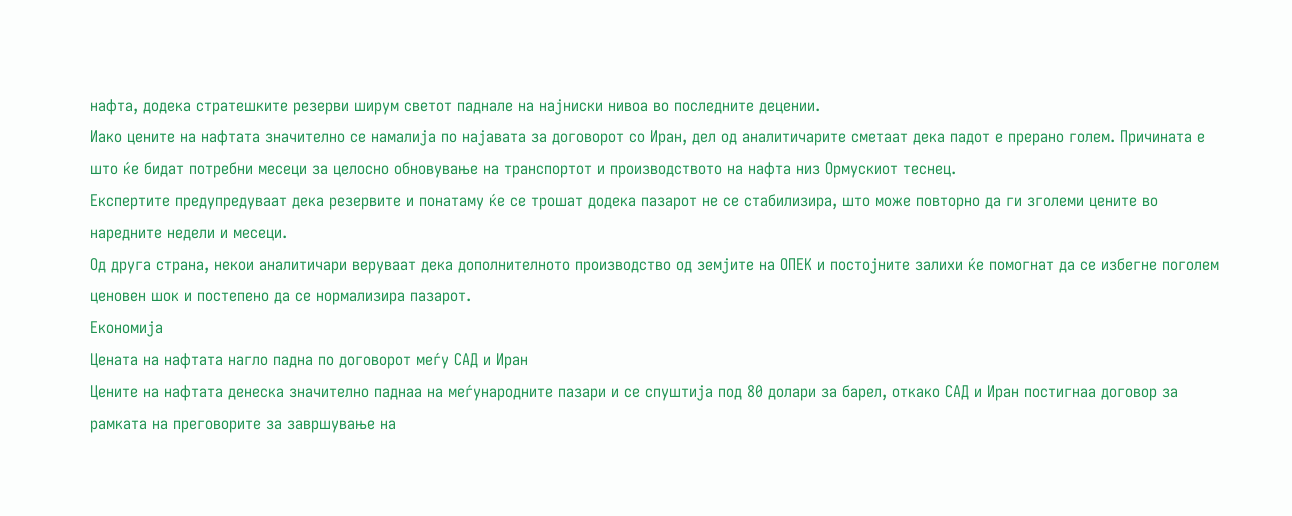нафта, додека стратешките резерви ширум светот паднале на најниски нивоа во последните децении.
Иако цените на нафтата значително се намалија по најавата за договорот со Иран, дел од аналитичарите сметаат дека падот е прерано голем. Причината е што ќе бидат потребни месеци за целосно обновување на транспортот и производството на нафта низ Ормускиот теснец.
Експертите предупредуваат дека резервите и понатаму ќе се трошат додека пазарот не се стабилизира, што може повторно да ги зголеми цените во наредните недели и месеци.
Од друга страна, некои аналитичари веруваат дека дополнителното производство од земјите на ОПЕК и постојните залихи ќе помогнат да се избегне поголем ценовен шок и постепено да се нормализира пазарот.
Економија
Цената на нафтата нагло падна по договорот меѓу САД и Иран
Цените на нафтата денеска значително паднаа на меѓународните пазари и се спуштија под 80 долари за барел, откако САД и Иран постигнаа договор за рамката на преговорите за завршување на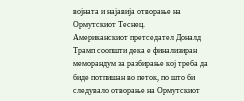војната и најавија отворање на Ормутскиот Теснец.
Американскиот претседател Доналд Трамп соопшти дека е финализиран меморандум за разбирање кој треба да биде потпишан во петок, по што би следувало отворање на Ормутскиот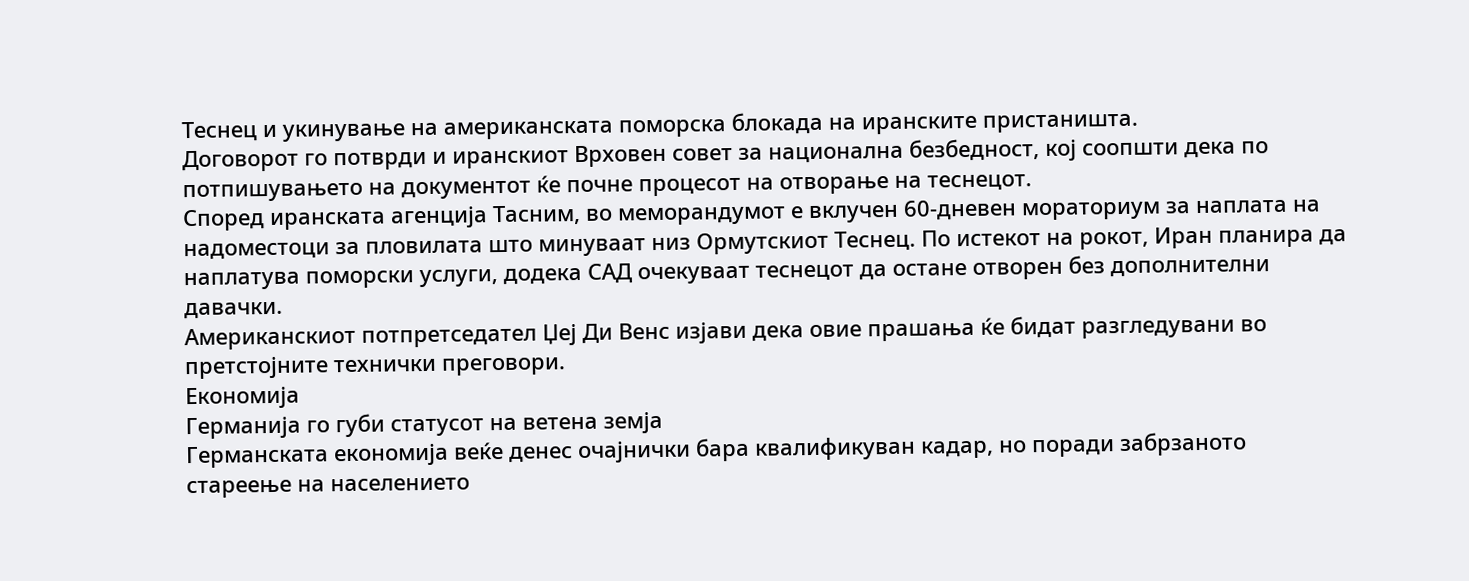Теснец и укинување на американската поморска блокада на иранските пристаништа.
Договорот го потврди и иранскиот Врховен совет за национална безбедност, кој соопшти дека по потпишувањето на документот ќе почне процесот на отворање на теснецот.
Според иранската агенција Тасним, во меморандумот е вклучен 60-дневен мораториум за наплата на надоместоци за пловилата што минуваат низ Ормутскиот Теснец. По истекот на рокот, Иран планира да наплатува поморски услуги, додека САД очекуваат теснецот да остане отворен без дополнителни давачки.
Американскиот потпретседател Џеј Ди Венс изјави дека овие прашања ќе бидат разгледувани во претстојните технички преговори.
Економија
Германија го губи статусот на ветена земја
Германската економија веќе денес очајнички бара квалификуван кадар, но поради забрзаното стареење на населението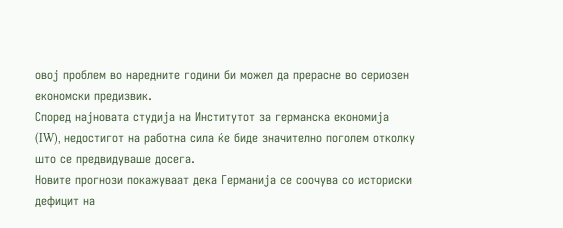овој проблем во наредните години би можел да прерасне во сериозен економски предизвик.
Според најновата студија на Институтот за германска економија (IW), недостигот на работна сила ќе биде значително поголем отколку што се предвидуваше досега.
Новите прогнози покажуваат дека Германија се соочува со историски дефицит на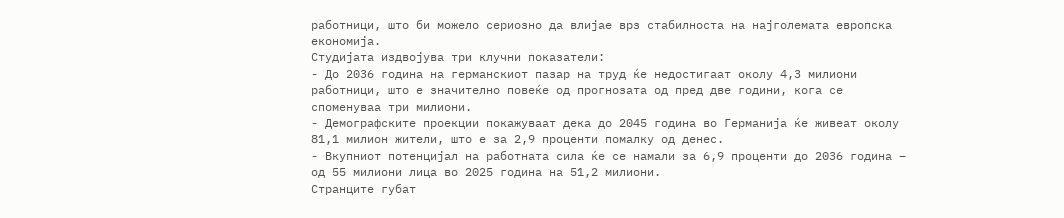работници, што би можело сериозно да влијае врз стабилноста на најголемата европска економија.
Студијата издвојува три клучни показатели:
- До 2036 година на германскиот пазар на труд ќе недостигаат околу 4,3 милиони работници, што е значително повеќе од прогнозата од пред две години, кога се споменуваа три милиони.
- Демографските проекции покажуваат дека до 2045 година во Германија ќе живеат околу 81,1 милион жители, што е за 2,9 проценти помалку од денес.
- Вкупниот потенцијал на работната сила ќе се намали за 6,9 проценти до 2036 година – од 55 милиони лица во 2025 година на 51,2 милиони.
Странците губат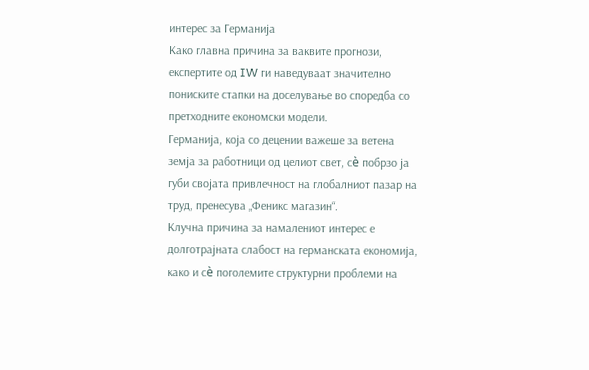интерес за Германија
Како главна причина за ваквите прогнози, експертите од IW ги наведуваат значително пониските стапки на доселување во споредба со претходните економски модели.
Германија, која со децении важеше за ветена земја за работници од целиот свет, сè побрзо ја губи својата привлечност на глобалниот пазар на труд, пренесува „Феникс магазин“.
Клучна причина за намалениот интерес е долготрајната слабост на германската економија, како и сè поголемите структурни проблеми на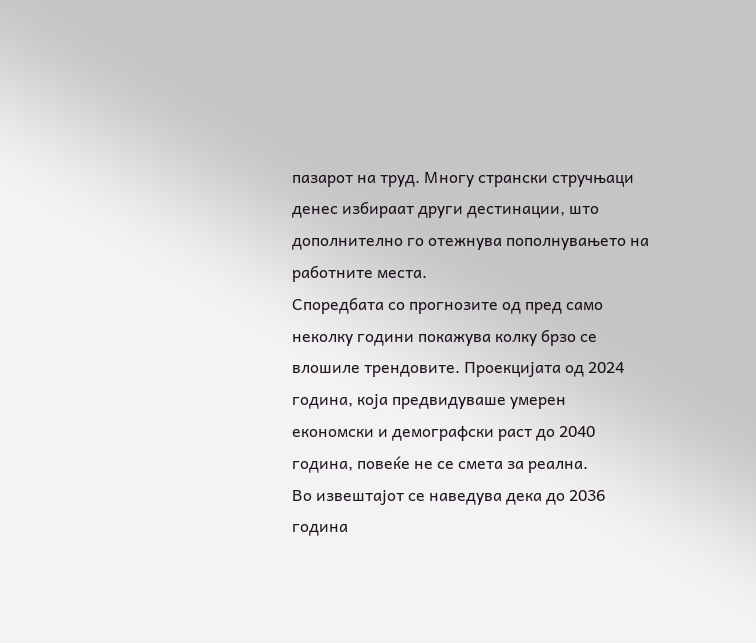пазарот на труд. Многу странски стручњаци денес избираат други дестинации, што дополнително го отежнува пополнувањето на работните места.
Споредбата со прогнозите од пред само неколку години покажува колку брзо се влошиле трендовите. Проекцијата од 2024 година, која предвидуваше умерен економски и демографски раст до 2040 година, повеќе не се смета за реална.
Во извештајот се наведува дека до 2036 година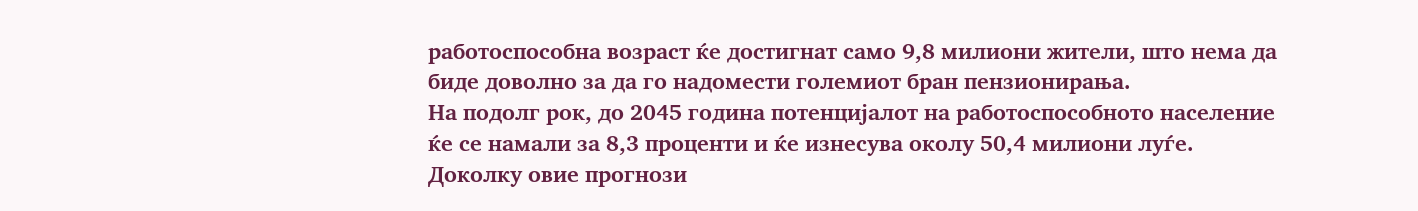работоспособна возраст ќе достигнат само 9,8 милиони жители, што нема да биде доволно за да го надомести големиот бран пензионирања.
На подолг рок, до 2045 година потенцијалот на работоспособното население ќе се намали за 8,3 проценти и ќе изнесува околу 50,4 милиони луѓе.
Доколку овие прогнози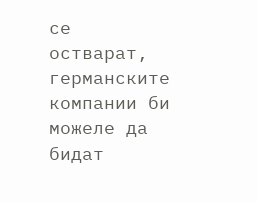се остварат, германските компании би можеле да бидат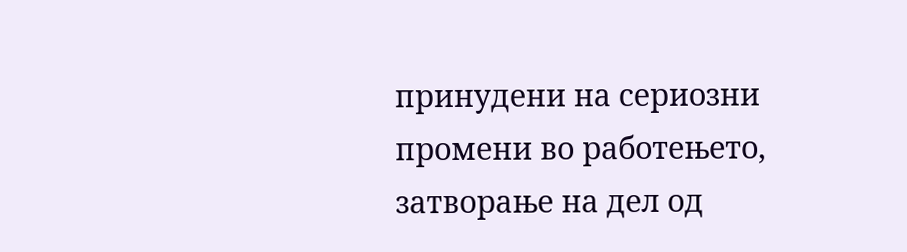принудени на сериозни промени во работењето, затворање на дел од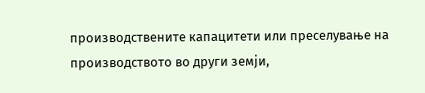производствените капацитети или преселување на производството во други земји,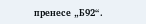пренесе „Б92“.